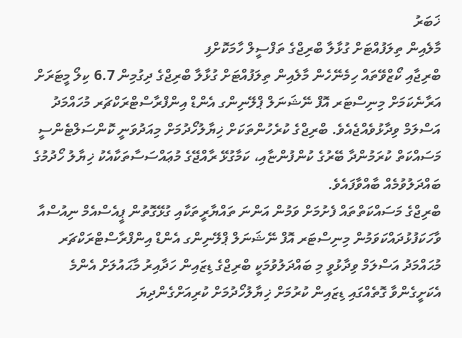ޚަބަރު
މާލެއިން ތިލަފުއްޓަށް ގުޅާލާ ބްރިޖްގެ ތަފްސީލް ހާމަކޮށްފި
ބްރިޖާއި ކޯޒްވޭތައް ހިމެނޭހެން މާލެއިން ތިލަފުއްޓަށް ގުޅާލާ ބްރިޖްގެ ދިގުމިން 6.7 ކިލޯ މީޓަރަށް އަރާނެކަމަށް މިނިސްޓަރ އޮފް ނޭޝަނަލް ޕްލޭނިންގ އެންޑް އިންފްރާސްޓްރަކްޗަރ މުހައްމަދު އަސްލަމް ވިދާޅުވެއްޖެއެވެ. ބްރިޖްގެ ކުރެހުންތަކަށް ޚިޔާލުހޯދުމަށް މިއަދުވަނީ ކޮންސަލްޓެންސީ މަސައްކަތް ކުރަމުންދާ ބޭރުގެ ކުންފުންޏާއި، ކަމާގުޅޭ ރާއްޖޭގެ މުޢައްސަސާތަކާއެކު ޚިޔާލު ހޯދުމުގެ ބައްދަލުވުމެއް ބާއްވާފައެވެ.
ބްރިޖްގެ މަސައްކަތްތައް ފެށުމަށް ވަމުން އަންނަ ތައްޔާރީތަކާއި ގުޅޭގޮތުން ޕީއެސްއެމް ނިއުސްއާ ވާހަކަފުޅުދައްކަވަމުން މިނިސްޓަރ އޮފް ނޭޝަނަލް ޕްލޭނިންގ އެންޑް އިންފްރާސްޓްރަކްޗަރ މުޙައްމަދު އަސްލަމް ވިދާޅުވީ މި ބައްދަލުވުމަކީ ބްރިޖްގެ ޑިޒައިން ހަދާއިރު މާޙައުލަށް އެންމެ އެކަށީގެންވާ ގޮތެއްގައި ޑިޒައިން ކުރުމަށް ޚިޔާލުހޯދުމަށް ކުރިއަށްގެންދިޔަ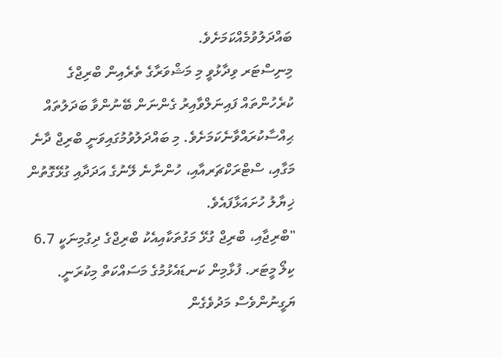ބައްދަލުވުމެއްކަމަށެވެ.
މިނިސްޓަރ ވިދާޅުވީ މި މަޝްވަރާގެ ތެރެއިން ބްރިޖްގެ ކުރެހުންތައް ފައިނަލްވާއިރު ގެންނަން ބޭނުންވާ ބަދަލުތައް ޙިއްސާކުރައްވާނެކަމަށެވެ. މި ބައްދަލުވުމުގައިވަނީ ބްރިޖް ދާނެ މަގާއި، ސްޓްރަކްޗަރއާއި، ހުންނާނެ ލޭނުގެ އަދަދާއި ގުޅޭގޮތުން ޚިޔާލު ހުށައަޅާފައެވެ.
"ބްރިޖާއި، ބްރިޖް ގުޅޭ މަގުތަކާއިއެކު ބްރިޖްގެ ދިގުމިނަކީ 6.7 ކިލޯ މީޓަރ. ފުޅާމިން ކަނޑައެޅުމުގެ މަސައްކަތް މިކުރަނީ. ޔަގީނުންވެސް މަދުވެގެން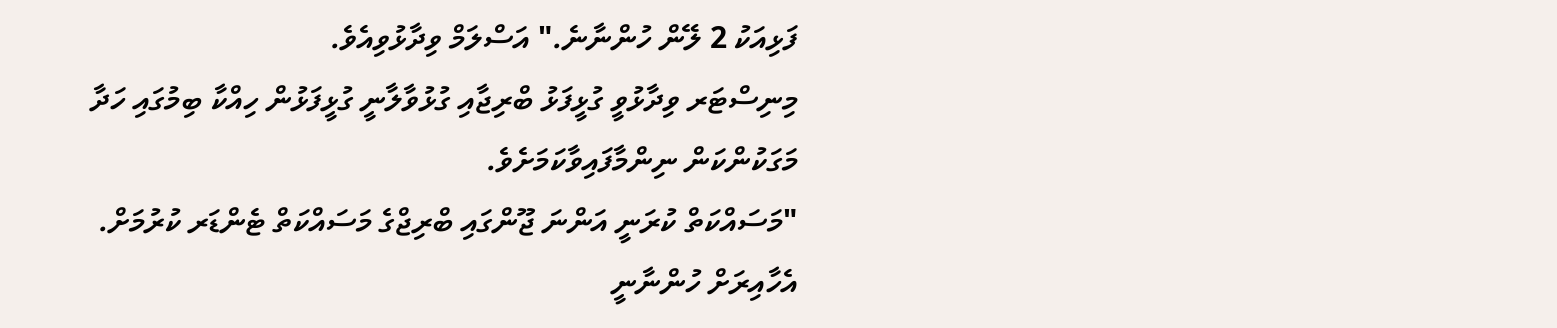ފަޅިއަކު 2 ލޭން ހުންނާނެ." އަސްލަމް ވިދާޅުވިއެވެ.
މިނިސްޓަރ ވިދާޅުވީ ގުޅީފަޅު ބްރިޖާއި ގުޅުވާލާނީ ގުޅީފަޅުން ހިއްކާ ބިމުގައި ހަދާ މަގަކުންކަން ނިންމާފައިވާކަމަށެވެ.
"މަސައްކަތް ކުރަނީ އަންނަ ޖޫންގައި ބްރިޖްގެ މަސައްކަތް ޓެންޑަރ ކުރުމަށް. އެހާއިރަށް ހުންނާނީ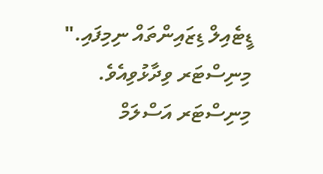ޑީޓެއިލް ޑިޒައިންތައް ނިމިފައި." މިނިސްޓަރ ވިދާޅުވިއެވެ.
މިނިސްޓަރ އަސްލަމް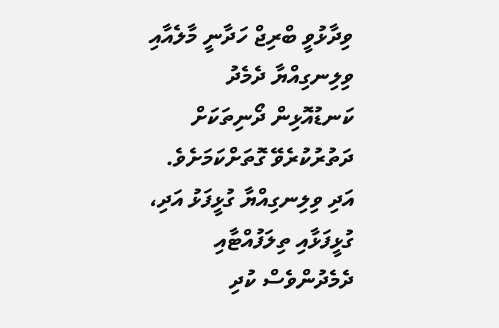ވިދާޅުވީ ބްރިޖް ހަދާނީ މާލެއާއި ވިލިނގިއްޔާ ދެމެދު ކަނޑުއޮޅިން ދޯނިތަކަށް ދަތުރުކުރެވޭ ގޮތަށްކަމަށެވެ. އަދި ވިލިނގިއްޔާ ގުޅީފަޅު އަދި، ގުޅީފަޅާއި ތިލަފުއްޓާއި ދެމެދުންވެސް ކުދި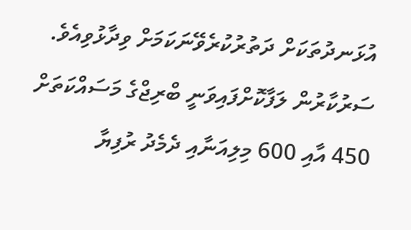އުޅަނދުތަކަށް ދަތުރުކުރެވޭނަކަމަށް ވިދާޅުވިއެވެ.
ސަރުކާރުން ލަފާކޮށްފައިވަނީ ބްރިޖްގެ މަސައްކަތަށް 450 އާއި 600 މިލިއަނާއި ދެމެދު ރުފިޔާ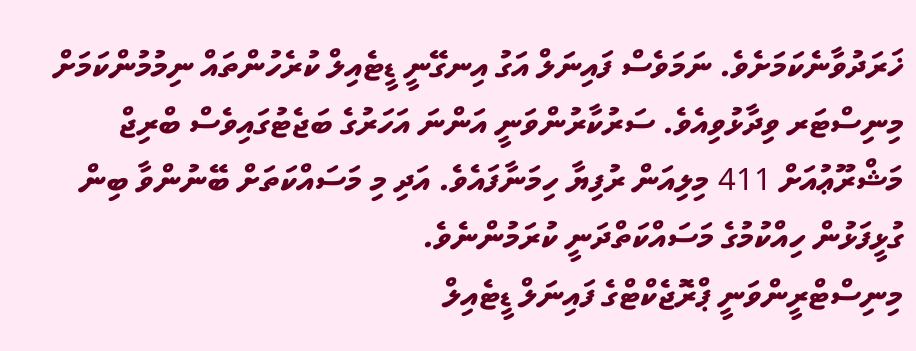ޚަރަދުވާނެކަމަށެވެ. ނަމަވެސް ފައިނަލް އަގު އިނގޭނީ ޑީޓެއިލް ކުރެހުންތައް ނިމުމުންކަމަށް މިނިސްޓަރ ވިދާޅުވިއެވެ. ސަރުކާރުންވަނީ އަންނަ އަހަރުގެ ބަޖެޓުގައިވެސް ބްރިޖް މަޝްރޫޢުއަށް 411 މިލިއަން ރުފިޔާ ހިމަނާފައެވެ. އަދި މި މަސައްކަތަށް ބޭނުންވާ ބިން ގުޅީފަޅުން ހިއްކުމުގެ މަސައްކަތްދަނީ ކުރަމުންނެވެ.
މިނިސްޓްރީންވަނީ ޕްރޮޖެކްޓްގެ ފައިނަލް ޑީޓެއިލް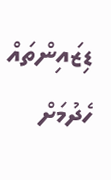ޑިޒައިންތައް ހެދުމަށް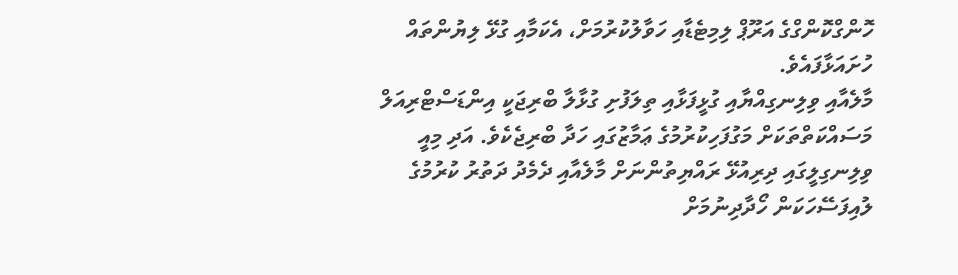ހޮންގްކޮންގްގެ އަރޫޕް ލިމިޓެޑާއި ހަވާލުކުރުމަށް، އެކަމާއި ގުޅޭ ލިޔުންތައް ހުށައަޅާފައެވެ.
މާލެއާއި ވިލިނގިއްޔާއި ގުޅީފަޅާއި ތިލަފުށި ގުޅާލާ ބްރިޖަކީ އިންޑަސްޓްރިއަލް މަސައްކަތްތަކަށް މަގުފަހިކުރުމުގެ ޢަމާޒުގައި ހަދާ ބްރިޖެކެވެ. އަދި މިއީ ވިލިނގިލީގައި ދިރިއުޅޭ ރައްޔިތުންނަށް މާލެއާއި ދެމެދު ދަތުރު ކުރުމުގެ ލުއިފަސޭހަކަން ހޯދާދިނުމަށް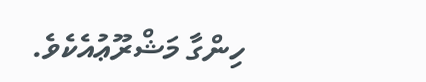ހިންގާ މަޝްރޫޢުއެކެވެ.